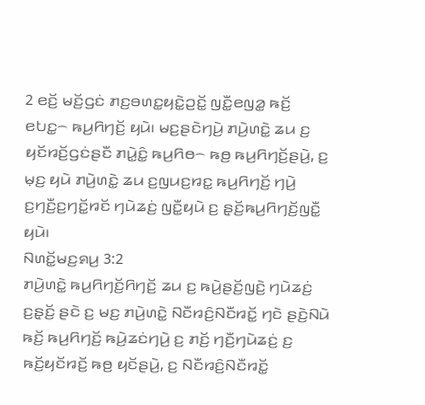2 ꤕꤢꤩ꤬ ꤗꤢꤩ꤬ꤞꤢꤦ ꤊꤢ꤬ꤋꤛꤢ꤭ꤟꤢꤧ꤭ꤑꤢꤩ꤭ ꤜꤢꤪ꤭ꤕꤜꤤ꤭ ꤒꤢꤩ꤬ ꤕꤝꤢ꤭꤮ ꤒꤣ꤬ꤖꤚꤢꤩ꤬ ꤟꤣꤧ꤯ ꤗꤢ꤬ꤔꤢꤧꤚꤣꤧ꤬ ꤊꤣꤧ꤬ꤛꤢꤧ꤭ ꤘꤣ ꤢ꤬ ꤟꤢꤩꤙꤢꤩ꤬ꤞꤢꤦꤔꤢꤪ ꤊꤣꤧ꤭ꤢꤨ꤭ ꤒꤣ꤬ꤖꤥ꤮ ꤒꤥ꤬ ꤒꤣ꤬ꤖꤚꤢꤩ꤬ꤔꤣꤧ꤬, ꤢ꤬ ꤗ꤫ꤢ꤬ ꤟꤣꤧ ꤊꤣꤧ꤬ꤛꤢꤧ꤭ ꤘꤣ ꤢ꤬ꤜꤣꤢ꤬ꤙꤢ꤭ ꤒꤣ꤬ꤖꤚꤢꤩ꤬ ꤚꤣꤧ꤬ ꤢ꤬ꤚꤢꤪ꤬ꤢ꤬ꤚꤢꤩ꤭ꤙꤢꤩ ꤚꤣꤧꤘꤢꤦ꤬ ꤜꤢꤪ꤭ꤟꤣꤧ ꤢ꤬ ꤔ꤫ꤢꤩ꤬ꤒꤣ꤬ꤖꤚꤢꤩ꤬ꤜꤢꤪ꤭ ꤟꤣꤧ꤯
ꤡꤛꤢꤩ꤭ꤗꤢ꤬ꤎꤣ꤬ 3:2
ꤊꤣꤧ꤬ꤛꤢꤧ꤭ ꤒꤣ꤬ꤖꤚꤢꤩ꤬ꤖꤚꤢꤩ꤬ ꤘꤣ ꤢ꤬ ꤒꤣꤧ꤬ꤔꤢꤩ꤬ꤜꤢꤧ꤬ ꤚꤣꤧꤘꤢꤦ꤬ ꤢ꤬ꤔ꤫ꤢꤩ꤬ ꤔꤢꤧ ꤢ꤬ ꤗꤢ꤬ ꤊꤣꤧ꤬ꤛꤢꤧ꤭ ꤡꤢꤪꤙꤢꤨ꤬ꤡꤢꤪꤙꤢꤩ꤭ ꤚꤢꤧ ꤔꤢꤧ꤬ꤡꤣꤧ ꤒꤢꤩ꤬ ꤒꤣ꤬ꤖꤚꤢꤩ꤬ ꤒꤣꤧ꤬ꤘꤢꤦꤚꤣꤧ꤬ ꤢ꤬ ꤊꤢꤩ꤬ ꤚꤢꤪ꤬ꤚꤣꤧꤘꤢꤦ꤬ ꤢ꤬ ꤒꤢꤩ꤬ꤟꤢꤩꤙꤢꤩ꤬ ꤒꤥ꤬ ꤟꤢꤩꤔꤣꤧ꤬, ꤢ꤬ ꤡꤢꤪꤙꤢꤨ꤬ꤡꤢꤪꤙꤢꤩ꤭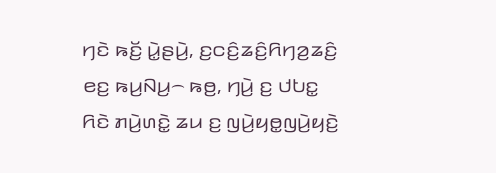ꤚꤢꤧ ꤒꤢꤩ꤬ ꤣꤧ꤭ꤔꤣꤧ꤬, ꤢ꤬ꤍꤢꤨ꤬ꤘꤢꤨ꤬ꤖꤚꤤ꤬ꤘꤢꤨ꤬ ꤕꤢ꤬ ꤒꤣ꤬ꤡꤣ꤬꤮ ꤒꤥ꤬, ꤚꤣꤧ꤬ ꤢ꤬ ꤓꤝꤢ꤭ ꤖꤢꤧ ꤊꤣꤧ꤬ꤛꤢꤧ꤭ ꤘꤣ ꤢ꤬ ꤜꤣꤧ꤬ꤟꤥ꤭ꤜꤣꤧ꤬ꤟꤢꤧ꤬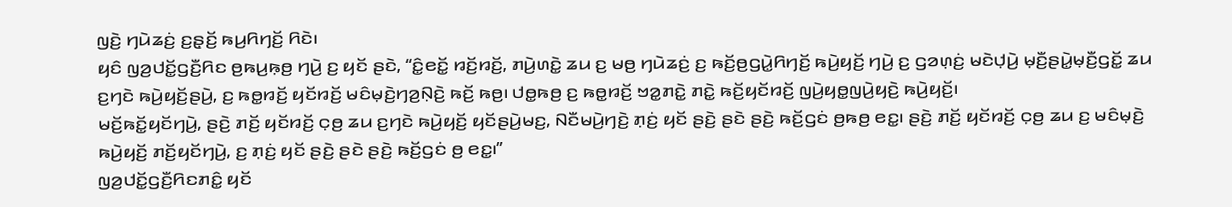ꤜꤢꤧ꤬ ꤚꤣꤧꤘꤢꤦ꤬ ꤢ꤬ꤔ꤫ꤢꤩ꤬ ꤒꤣ꤬ꤖꤚꤢꤩ꤬ ꤖꤢꤧ꤯
ꤟꤢꤨ ꤜꤤ꤬ꤓꤢꤩ꤭ꤞꤢꤪ꤬ꤖꤢ ꤥ꤬ꤒꤣ꤬ꤒ꤫ꤥ꤬ ꤚꤣꤧ꤬ ꤢ꤬ ꤟꤢꤩ ꤔꤢꤧ, “ꤢꤨ꤭ꤕꤢꤩ꤭ ꤙꤢꤩ꤬ꤙꤢꤩ꤬, ꤊꤣꤧ꤬ꤛꤢꤧ꤭ ꤘꤣ ꤢ꤬ ꤗꤥ꤬ ꤚꤣꤧꤘꤢꤦ꤬ ꤢ꤬ ꤒꤢꤩ꤬ꤥ꤬ꤞꤣꤧ꤭ꤖꤚꤢꤩ꤬ ꤒꤣꤧ꤬ꤟꤢꤩ꤬ ꤚꤣꤧ꤬ ꤢ꤬ ꤞꤤꤛ꤫ꤢꤦ꤬ ꤗꤢꤧꤓ꤫ꤣꤧ꤬ ꤗ꤫ꤢꤪ꤬ꤔꤣꤧ꤭ꤗ꤫ꤢꤪ꤬ꤞꤢꤩ꤭ ꤘꤣ ꤢ꤬ꤚꤢꤧ ꤒꤣꤧ꤬ꤟꤢꤩ꤬ꤔꤣꤧ꤬, ꤢ꤬ ꤒꤥ꤭ꤙꤢꤩ꤬ ꤟꤢꤩꤙꤢꤩ꤬ ꤗꤢꤨꤗ꤫ꤢꤧ꤬ꤚꤤ꤬ꤡ꤫ꤢꤧ꤬ ꤒꤢꤩ꤬ ꤒꤥ꤬꤯ ꤓꤥ꤭ꤒꤥ꤬ ꤢ꤬ ꤒꤥ꤭ꤙꤢꤩ꤬ ꤠꤤ꤭ꤊꤢꤧ꤭ ꤊꤢꤧ꤭ ꤒꤢꤩ꤬ꤟꤢꤩꤙꤢꤩ꤬ ꤜꤣꤧ꤬ꤟꤥ꤭ꤜꤣꤧ꤬ꤟꤢꤧ꤬ ꤒꤣꤧ꤬ꤟꤢꤩ꤬꤯
ꤗꤢꤩ꤬ꤒꤢꤩ꤭ꤟꤢꤩꤚꤣꤧ꤬, ꤔꤢꤧ꤬ ꤊꤢꤩ꤬ ꤟꤢꤩꤙꤢꤩ꤬ ꤍ꤫ꤥ꤬ ꤘꤣ ꤢ꤬ꤚꤢꤧ ꤒꤣꤧ꤬ꤟꤢꤩ꤬ ꤟꤢꤩꤔꤣꤧ꤬ꤗꤢ꤬, ꤡꤢꤪꤗꤣꤧ꤬ꤚꤢꤧ꤬ ꤊ꤫ꤢꤦ꤬ ꤟꤢꤩ ꤔꤢꤧ꤬ ꤔꤢꤧ ꤔꤢꤧ꤬ ꤒꤢꤩ꤬ꤞꤢꤦ ꤥ꤬ꤒꤥ꤬ ꤕꤢ꤭꤯ ꤔꤢꤧ꤬ ꤊꤢꤩ꤬ ꤟꤢꤩꤙꤢꤩ꤬ ꤍ꤫ꤥ꤬ ꤘꤣ ꤢ꤬ ꤗꤢꤨꤗ꤫ꤢꤧ꤬ ꤒꤣꤧ꤬ꤟꤢꤩ꤬ ꤊꤢꤩ꤬ꤟꤢꤩꤚꤣꤧ꤬, ꤢ꤬ ꤊ꤫ꤢꤦ꤬ ꤟꤢꤩ ꤔꤢꤧ꤬ ꤔꤢꤧ ꤔꤢꤧ꤬ ꤒꤢꤩ꤬ꤞꤢꤦ ꤥ꤬ ꤕꤢ꤭꤯”
ꤜꤤ꤬ꤓꤢꤩ꤭ꤞꤢꤪ꤬ꤖꤢꤊꤢꤨ꤭ ꤟꤢꤩ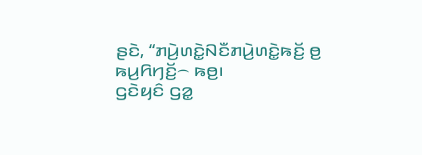ꤔꤢꤧ, “ꤊꤣꤧ꤬ꤛꤢꤧ꤭ꤡꤢꤪꤊꤣꤧ꤬ꤛꤢꤧ꤭ꤒꤢꤩ꤬ ꤥ꤬ ꤒꤣ꤬ꤖꤚꤢꤩ꤬꤮ ꤒꤥ꤬꤯
ꤞꤢꤧꤟꤢꤨ ꤞꤤ꤭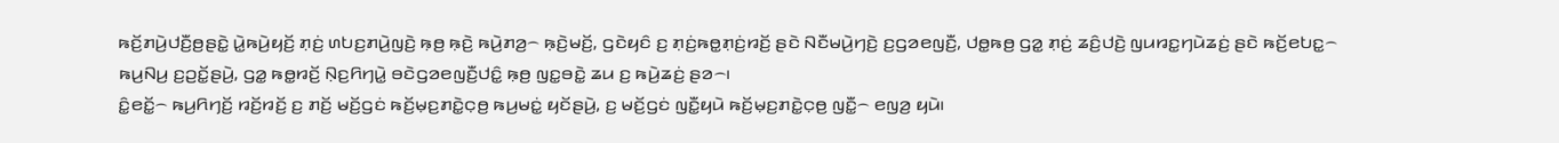ꤒꤢꤩ꤬ꤊꤣꤧ꤬ꤓꤢꤪ꤬ꤥ꤬ꤔꤢꤧ꤭ ꤣꤧ꤭ꤒꤣꤧ꤬ꤟꤢꤩ꤬ ꤊ꤫ꤢꤦ꤬ ꤛꤝꤢ꤬ꤊꤣꤧ꤬ꤜꤢꤧ꤬ ꤒ꤫ꤥ꤬ ꤒ꤫ꤢꤧ꤬ ꤒꤣꤧ꤬ꤊꤤ꤬꤮ ꤒ꤫ꤢꤧ꤬ꤗꤢꤩ꤬, ꤞꤢꤧꤟꤢꤨ ꤢ꤬ ꤊ꤫ꤢꤦ꤬ꤒꤥ꤭ꤊ꤫ꤢꤦ꤬ꤙꤢꤩ꤬ ꤔꤢꤧ ꤡꤢꤪꤗꤣꤧ꤬ꤚꤢꤧ꤬ ꤢ꤬ꤞꤤꤕꤜꤢꤪ꤬, ꤓꤥ꤭ꤒꤥ꤬ ꤞꤤ꤭ ꤊ꤫ꤢꤦ꤬ ꤘꤢꤨ꤬ꤓꤢꤧ꤬ ꤜꤣꤙꤢ꤭ꤚꤣꤧꤘꤢꤦ꤬ ꤔꤢꤧ ꤒꤢꤩ꤬ꤕꤝꤢ꤭꤮ ꤒꤣ꤬ꤡꤣ꤬ ꤢ꤬ꤑꤢꤩ꤭ꤔꤣꤧ꤬, ꤞꤤ꤭ ꤒꤥ꤭ꤙꤢꤩ꤬ ꤡ꤫ꤢ꤬ꤖꤚꤣꤧ꤭ ꤋꤢꤧꤞꤤꤕꤜꤢꤪ꤬ꤓꤢꤨ꤭ ꤒ꤫ꤥ꤬ ꤜꤢ꤭ꤋꤢꤧ꤭ ꤘꤣ ꤢ꤬ ꤒꤣꤧ꤬ꤘꤢꤦ꤬ ꤔꤤ꤮꤯
ꤢꤨ꤭ꤕꤢꤩ꤭꤮ ꤒꤣ꤬ꤖꤚꤢꤩ꤬ ꤙꤢꤩ꤬ꤙꤢꤩ꤬ ꤢ꤬ ꤊꤢꤩ꤬ ꤗꤢꤩ꤬ꤞꤢꤦ ꤒꤢꤩ꤬ꤗ꤫ꤢ꤬ꤊꤢꤧ꤭ꤍ꤫ꤥ꤬ ꤒꤣ꤬ꤗꤢꤦ꤭ ꤟꤢꤩꤔꤣꤧ꤬, ꤢ꤬ ꤗꤢꤩ꤬ꤞꤢꤦ ꤜꤢꤪ꤭ꤟꤣꤧ ꤒꤢꤩ꤬ꤗ꤫ꤢ꤬ꤊꤢꤧ꤭ꤍ꤫ꤥ꤬ ꤜꤢꤪ꤭꤮ ꤕꤜꤤ꤬ ꤟꤣꤧ꤯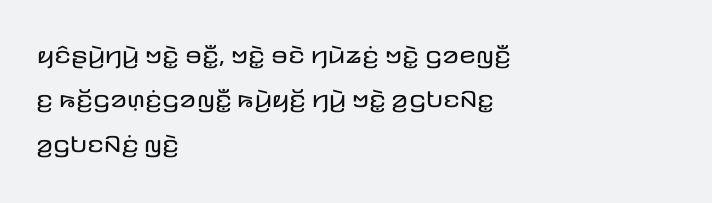ꤟꤢꤨꤔꤣꤧ꤬ꤚꤣꤧ꤬ ꤠꤢꤧ꤭ ꤋꤢꤪ꤭, ꤠꤢꤧ꤭ ꤋꤢꤧ ꤚꤣꤧꤘꤢꤦ꤬ ꤠꤢꤧ꤭ ꤞꤤꤕꤜꤢꤪ꤬ ꤢ꤬ ꤒꤢꤩ꤬ꤞꤤꤛ꤫ꤢꤦ꤬ꤞꤤꤜꤢꤪ꤭ ꤒꤣꤧ꤬ꤟꤢꤩ꤬ ꤚꤣꤧ꤬ ꤠꤢꤧ꤭ ꤤ꤬ꤞꤝꤢꤡꤢ꤭ ꤤ꤬ꤞꤝꤢꤡꤢꤦ꤬ ꤜꤢꤧ꤬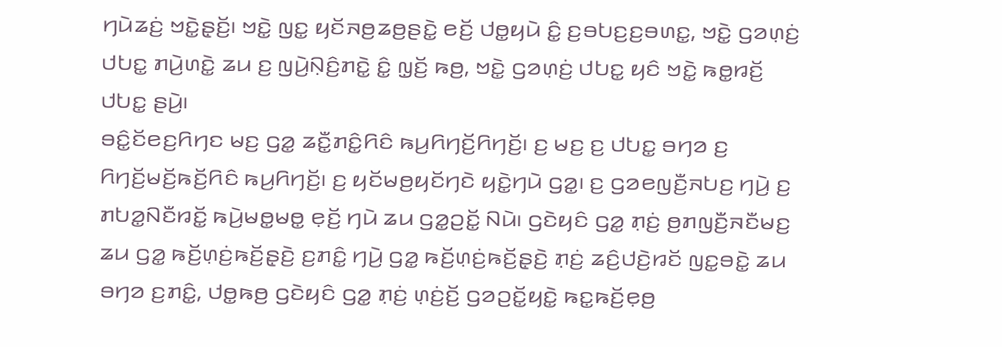ꤚꤣꤧꤘꤢꤦ꤬ ꤠꤢꤧ꤭ꤔ꤫ꤢꤩ꤬꤯ ꤠꤢꤧ꤭ ꤜꤢ꤭ ꤟꤢꤩꤏꤥ꤬ꤘꤥ꤬ꤔꤢꤧ꤭ ꤕꤢꤩ꤬ ꤓꤥ꤭ꤟꤣꤧ ꤢꤨ꤭ ꤢ꤬ꤋꤝꤢ꤬ꤢ꤬ꤋꤛꤢ꤭, ꤠꤢꤧ꤭ ꤞꤤꤛ꤫ꤢꤦ꤬ ꤓꤝꤢ꤭ ꤊꤣꤧ꤬ꤛꤢꤧ꤭ ꤘꤣ ꤢ꤬ ꤜꤣꤧ꤬ꤡ꤫ꤢꤨ꤬ꤊꤢꤧ꤭ ꤢꤨ꤭ ꤜ꤫ꤢꤩ꤬ ꤒꤥ꤬, ꤠꤢꤧ꤭ ꤞꤤꤛ꤫ꤢꤦ꤬ ꤓꤝꤢ꤭ ꤟꤢꤨ ꤠꤢꤧ꤭ ꤒꤥ꤭ꤙꤢꤩ꤬ ꤓꤝꤢ꤭ ꤔꤣꤧ꤬꤯
ꤋꤢꤨ꤭ꤢꤩꤕꤢ꤬ꤖꤚꤢ ꤗꤢ꤬ ꤞꤤ꤭ ꤘꤢꤪ꤭ꤊꤢꤨ꤭ꤖꤢꤨ ꤒꤣ꤬ꤖꤚꤢꤩ꤬ꤖꤚꤢꤩ꤬꤯ ꤢ꤬ ꤗꤢ꤬ ꤢ꤬ ꤓꤝꤢ꤭ ꤋꤚꤤ ꤢ꤬ ꤖꤚꤢꤩ꤬ꤗꤢꤩ꤬ꤒꤢꤩ꤬ꤖꤢꤨ ꤒꤣ꤬ꤖꤚꤢꤩ꤬꤯ ꤢ꤬ ꤟꤢꤩꤗꤥ꤬ꤟꤢꤩꤚꤢꤧ ꤟꤢꤧ꤭ꤚꤣꤧ ꤞꤤ꤭꤯ ꤢ꤬ ꤞꤤꤕꤜꤢꤪ꤬ꤏꤝꤢ꤬ ꤚꤣꤧ꤬ ꤢ꤬ ꤊꤝꤤ꤭ꤡꤢꤪꤙꤢꤩ꤭ ꤒꤣꤧ꤬ꤗꤥ꤭ꤗꤥ꤭ ꤕ꤫ꤢꤩ꤬ ꤚꤣꤧ ꤘꤣ ꤞꤤ꤭ꤑꤢꤩ꤭ ꤡꤣꤧ꤯ ꤞꤢꤧꤟꤢꤨ ꤞꤤ꤭ ꤊ꤫ꤢꤦ꤬ ꤥ꤬ꤊꤜꤢꤪ꤬ꤏꤢꤪꤗꤢ꤬ ꤘꤣ ꤞꤤ꤭ ꤒꤢꤩ꤬ꤛ꤫ꤢꤦ꤬ꤒꤢꤩ꤬ꤔ꤫ꤢꤧ꤬ ꤢ꤬ꤊꤢꤨ꤭ ꤚꤣꤧ꤬ ꤞꤤ꤭ ꤒꤢꤩ꤬ꤛ꤫ꤢꤦ꤬ꤒꤢꤩ꤬ꤔ꤫ꤢꤧ꤬ ꤊ꤫ꤢꤦ꤬ ꤘꤢꤨ꤬ꤓꤢꤧ꤬ꤙꤢꤩ ꤜꤢ꤭ꤋꤢꤧ꤭ ꤘꤣ ꤋꤚꤤ ꤢ꤬ꤊꤢꤨ꤭, ꤓꤥ꤭ꤒꤥ꤬ ꤞꤢꤧꤟꤢꤨ ꤞꤤ꤭ ꤊ꤫ꤢꤦ꤬ ꤛ꤫ꤢꤦ꤬ꤢꤩ꤬ ꤞꤤꤑꤢꤩ꤭ꤟꤢꤧ꤭ ꤒꤢ꤭ꤒꤢꤩ꤬ꤕ꤫ꤥ꤬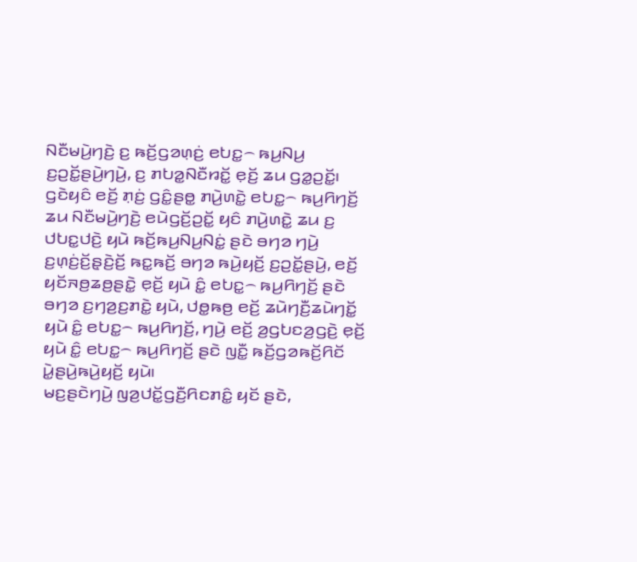ꤡꤢꤪꤗꤣꤧ꤬ꤚꤢꤧ꤬ ꤢ꤬ ꤒꤢꤩ꤬ꤞꤤꤛ꤫ꤢꤦ꤬ ꤕꤝꤢ꤭꤮ ꤒꤣ꤬ꤡꤣ꤬ ꤢ꤬ꤑꤢꤩ꤭ꤔꤣꤧ꤬ꤚꤣꤧ꤬, ꤢ꤬ ꤊꤝꤤ꤭ꤡꤢꤪꤙꤢꤩ꤭ ꤕ꤫ꤢꤩ꤬ ꤘꤣ ꤞꤤ꤭ꤑꤢꤩ꤭꤯
ꤞꤢꤧꤟꤢꤨ ꤕꤢꤩ꤬ ꤊ꤫ꤢꤦ꤬ ꤞꤢꤨ꤭ꤔꤥ꤭ ꤊꤣꤧ꤬ꤛꤢꤧ꤭ ꤕꤝꤢ꤭꤮ ꤒꤣ꤬ꤖꤚꤢꤩ꤬ ꤘꤣ ꤡꤢꤪꤗꤣꤧ꤬ꤚꤢꤧ꤬ ꤕꤣꤧꤞꤢꤩ꤬ꤑꤢꤩ꤭ ꤟꤢꤨ ꤊꤣꤧ꤬ꤛꤢꤧ꤭ ꤘꤣ ꤢ꤬ ꤓꤝꤢ꤭ꤓꤢꤧ꤬ ꤟꤣꤧ ꤒꤢꤩ꤬ꤒꤣ꤬ꤡꤣ꤬ꤡꤢꤦ꤭ ꤔꤢꤧ ꤋꤚꤤ ꤚꤣꤧ꤬ ꤢ꤬ꤛ꤫ꤢꤦ꤬ꤢꤩ꤬ꤔ꤫ꤢꤧ꤬ꤢꤩ꤬ ꤒꤢ꤭ꤒꤢꤩ꤬ ꤋꤚꤤ ꤒꤣꤧ꤬ꤟꤢꤩ꤬ ꤢ꤬ꤑꤢꤩ꤭ꤔꤣꤧ꤬, ꤕꤢꤩ꤬ ꤟꤢꤩꤏꤥ꤬ꤘꤥ꤬ꤔꤢꤧ꤭ ꤕ꤫ꤢꤩ꤬ ꤟꤣꤧ ꤢꤨ꤭ ꤕꤝꤢ꤭꤮ ꤒꤣ꤬ꤖꤚꤢꤩ꤬ ꤔꤢꤧ ꤋꤚꤤ ꤢ꤬ꤚꤤ꤬ꤢ꤬ꤊꤢꤧ꤭ ꤟꤣꤧ, ꤓꤥ꤭ꤒꤥ꤬ ꤕꤢꤩ꤬ ꤘꤣꤧꤚꤢꤪ꤬ꤘꤣꤧꤚꤢꤩ꤭ ꤟꤣꤧ ꤢꤨ꤭ ꤕꤝꤢ꤭꤮ ꤒꤣ꤬ꤖꤚꤢꤩ꤬, ꤚꤣꤧ꤬ ꤕꤢꤩ꤬ ꤤ꤬ꤞꤝꤢꤤ꤬ꤞꤢꤧ꤬ ꤕ꤫ꤢꤩ꤬ ꤟꤣꤧ ꤢꤨ꤭ ꤕꤝꤢ꤭꤮ ꤒꤣ꤬ꤖꤚꤢꤩ꤬ ꤔꤢꤧ ꤜꤢꤪ꤭ ꤒꤢꤩ꤬ꤞꤤꤒꤢꤩ꤬ꤖꤢꤩ ꤣꤧ꤭ꤔꤣꤧ꤬ꤒꤣꤧ꤬ꤟꤢꤩ꤬ ꤟꤣꤧ꤯
ꤗꤢ꤬ꤔꤢꤧꤚꤣꤧ꤬ ꤜꤤ꤬ꤓꤢꤩ꤭ꤞꤢꤪ꤬ꤖꤢꤊꤢꤨ꤭ ꤟꤢꤩ ꤔꤢꤧ,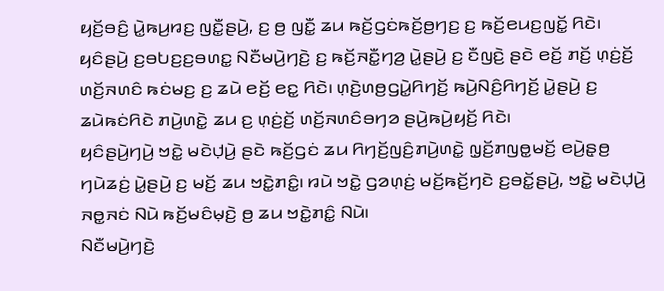ꤟꤢꤩ꤬ꤋꤢꤨ꤬ ꤣꤧ꤭ꤒꤣ꤬ꤙꤢ꤬ ꤜꤢꤪ꤭ꤔꤣꤧ꤬, ꤢ꤬ ꤥ꤬ ꤜꤢꤪ꤭ ꤘꤣ ꤒꤢꤩ꤬ꤞꤢꤦꤒꤢꤩ꤬ꤥ꤬ꤚꤢ꤬ ꤢ꤬ ꤒꤢꤩ꤬ꤕꤣꤢ꤬ꤜꤢꤩ꤭ ꤖꤢꤧ꤯ ꤟꤢꤨꤔꤣꤧ꤬ ꤢ꤬ꤋꤝꤢ꤬ꤢ꤬ꤋꤛꤢ꤭ ꤡꤢꤪꤗꤣꤧ꤬ꤚꤢꤧ꤬ ꤢ꤬ ꤒꤢꤩ꤬ꤏꤢꤪ꤭ꤚꤤ꤬ ꤣꤧ꤭ꤔꤣꤧ꤬ ꤢ꤬ ꤢꤪꤜꤢꤧ꤬ ꤔꤢꤧ ꤕꤢꤩ꤬ ꤊꤢꤩ꤬ ꤛ꤫ꤢꤦ꤬ꤢꤩ꤬ ꤛꤢꤩ꤬ꤏꤛꤢꤨ ꤒꤢꤦꤗꤢ꤬ ꤢ꤬ ꤘꤣꤧ ꤕꤢꤩ꤬ ꤕꤢ꤭ ꤖꤢꤧ꤯ ꤛ꤫ꤢꤧ꤬ꤛꤥ꤬ꤞꤣꤧ꤭ꤖꤚꤢꤩ꤬ ꤒꤣꤧ꤬ꤡꤢꤨ꤬ꤖꤚꤢꤩ꤬ ꤣꤧ꤭ꤔꤣꤧ꤬ ꤢ꤬ ꤘꤣꤧꤒꤢꤦꤖꤢꤧ ꤊꤣꤧ꤬ꤛꤢꤧ꤭ ꤘꤣ ꤢ꤬ ꤛ꤫ꤢꤦ꤬ꤢꤩ꤬ ꤛꤢꤩ꤬ꤏꤛꤢꤨꤋꤚꤤ ꤔꤣꤧ꤬ꤒꤣꤧ꤬ꤟꤢꤩ꤬ ꤖꤢꤧ꤯
ꤟꤢꤨꤔꤣꤧ꤬ꤚꤣꤧ꤬ ꤠꤢꤧ꤭ ꤗꤢꤧꤓ꤫ꤣꤧ꤬ ꤔꤢꤧ ꤒꤢꤩ꤬ꤞꤢꤦ ꤘꤣ ꤖꤚꤢꤩ꤬ꤜꤢꤨ꤬ꤊꤣꤧ꤬ꤛꤢꤧ꤭ ꤜ꤫ꤢꤩ꤬ꤊꤜꤥ꤭ꤗꤢꤩ꤬ ꤕꤣꤧ꤬ꤔ꤫ꤥ꤬ ꤚꤣꤧꤘꤢꤦ꤬ ꤣꤧ꤭ꤔꤣꤧ꤬ ꤢ꤬ ꤗꤢꤩ꤬ ꤘꤣ ꤠꤢꤧ꤭ꤊꤢꤨ꤭꤯ ꤙꤣꤧ ꤠꤢꤧ꤭ ꤞꤤꤛ꤫ꤢꤦ꤬ ꤗꤢꤩ꤬ꤒꤢꤩ꤬ꤚꤢꤧ ꤢ꤬ꤋꤢꤩ꤭ꤔꤣꤧ꤬, ꤠꤢꤧ꤭ ꤗꤢꤧꤓ꤫ꤣꤧ꤬ ꤏꤥ꤭ꤏꤢꤦ ꤡꤣꤧ ꤒꤢꤩ꤬ꤗꤢꤨꤗ꤫ꤢꤧ꤬ ꤥ꤬ ꤘꤣ ꤠꤢꤧ꤭ꤊꤢꤨ꤭ ꤡꤣꤧ꤯
ꤡꤢꤪꤗꤣꤧ꤬ꤚꤢꤧ꤬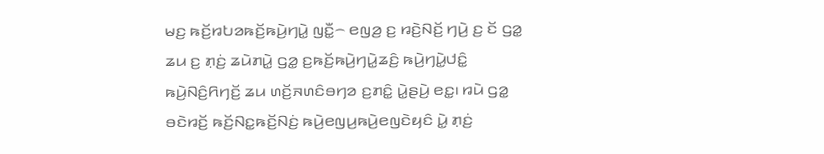ꤗꤢ꤬ ꤒꤢꤩ꤬ꤙꤝꤤꤒꤢꤩ꤬ꤒꤣꤧ꤬ꤚꤣꤧ꤭ ꤜꤢꤪ꤭꤮ ꤕꤜꤤ꤬ ꤢ꤬ ꤙꤢꤧ꤬ꤡꤢꤩ꤬ ꤚꤣꤧ꤬ ꤢ꤬ ꤢꤩ ꤞꤤ꤭ ꤘꤣ ꤢ꤬ ꤊ꤫ꤢꤦ꤬ ꤘꤣꤧꤊꤣꤧ꤭ ꤞꤤ꤭ ꤢ꤬ꤒꤢꤩ꤬ꤒꤣꤧ꤬ꤚꤣꤧ꤭ꤘꤢꤨ꤬ ꤒꤣꤧ꤬ꤚꤣꤧ꤭ꤓꤢꤨ꤭ ꤒꤣꤧ꤬ꤡꤢꤨ꤬ꤖꤚꤢꤩ꤬ ꤘꤣ ꤛꤢꤩ꤬ꤏꤛꤢꤨꤋꤚꤤ ꤢ꤬ꤊꤢꤨ꤭ ꤣꤧ꤭ꤔꤣꤧ꤬ ꤕꤢ꤭꤯ ꤙꤣꤧ ꤞꤤ꤭ ꤋꤢꤧꤙꤢꤩ꤬ ꤒꤢꤩ꤬ꤡꤢ꤭ꤒꤢꤩ꤬ꤡꤢꤦ꤬ ꤒꤣꤧ꤬ꤕꤜꤣ꤬ꤒꤣꤧ꤬ꤕꤜꤢꤧꤟꤢꤨ ꤣꤧ꤭ ꤊ꤫ꤢꤦ꤬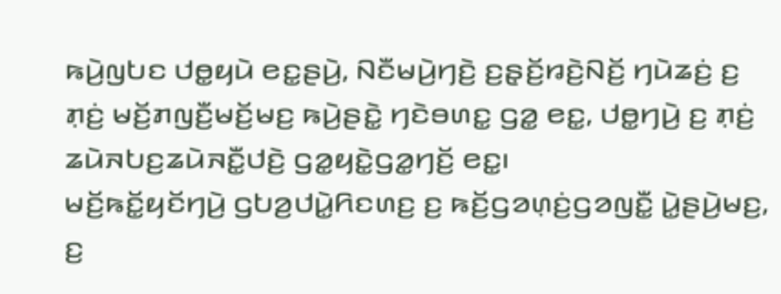ꤒꤣꤧ꤬ꤜꤝꤢ ꤓꤥ꤭ꤟꤣꤧ ꤕꤢ꤭ꤔꤣꤧ꤬, ꤡꤢꤪꤗꤣꤧ꤬ꤚꤢꤧ꤬ ꤢ꤬ꤔ꤫ꤢꤩ꤬ꤙꤢꤧ꤬ꤡꤢꤩ꤬ ꤚꤣꤧꤘꤢꤦ꤬ ꤢ꤬ ꤊ꤫ꤢꤦ꤬ ꤗꤢꤩ꤬ꤊꤜꤢꤪ꤬ꤗꤢꤩ꤬ꤗꤢ꤬ ꤒꤣꤧ꤬ꤔꤢꤧ꤭ ꤚꤢꤧꤋꤛꤢ꤭ ꤞꤤ꤭ ꤕꤢ꤭, ꤓꤥ꤭ꤚꤣꤧ꤬ ꤢ꤬ ꤊ꤫ꤢꤦ꤬ ꤘꤣꤧꤏꤝꤢ꤬ꤘꤣꤧꤏꤢꤪ꤭ꤓꤢꤧ꤬ ꤞꤤ꤭ꤟꤢꤧ꤭ꤞꤤ꤭ꤚꤢꤩ꤬ ꤕꤢ꤭꤯
ꤗꤢꤩ꤬ꤒꤢꤩ꤭ꤟꤢꤩꤚꤣꤧ꤬ ꤞꤝꤤ꤬ꤓꤣꤧ꤭ꤖꤢꤛꤢ꤬ ꤢ꤬ ꤒꤢꤩ꤬ꤞꤤꤛ꤫ꤢꤦ꤬ꤞꤤꤜꤢꤪ꤭ ꤣꤧ꤭ꤔꤣꤧ꤬ꤗꤢ꤬, ꤢ꤬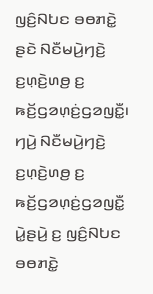ꤜꤢꤨ꤬ꤡꤝꤢ ꤋꤥꤊꤢꤧ꤭ ꤔꤢꤧ ꤡꤢꤪꤗꤣꤧ꤬ꤚꤢꤧ꤬ ꤢ꤬ꤛ꤫ꤢꤧ꤬ꤛꤥ꤬ ꤢ꤬ ꤒꤢꤩ꤬ꤞꤤꤛ꤫ꤢꤦ꤬ꤞꤤꤜꤢꤪ꤭꤯ ꤚꤣꤧ꤬ ꤡꤢꤪꤗꤣꤧ꤬ꤚꤢꤧ꤬ ꤢ꤬ꤛ꤫ꤢꤧ꤬ꤛꤥ꤬ ꤢ꤬ ꤒꤢꤩ꤬ꤞꤤꤛ꤫ꤢꤦ꤬ꤞꤤꤜꤢꤪ꤭ ꤣꤧ꤭ꤔꤣꤧ꤬ ꤢ꤬ ꤜꤢꤨ꤬ꤡꤝꤢ ꤋꤥꤊꤢꤧ꤭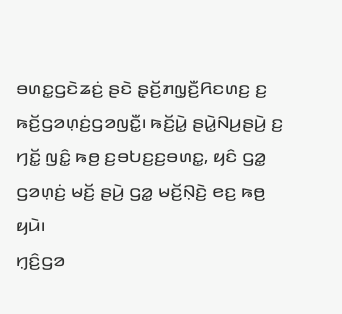ꤋꤛꤢ꤭ꤞꤢꤧꤘꤢꤦ꤬ ꤔꤢꤧ ꤔ꤫ꤢꤩ꤬ꤊꤜ꤫ꤢꤪ꤬ꤖꤢꤛꤢ꤬ ꤢ꤬ ꤒꤢꤩ꤬ꤞꤤꤛ꤫ꤢꤦ꤬ꤞꤤꤜꤢꤪ꤭꤯ ꤒꤢꤩ꤬ꤣꤧ꤭ ꤔꤣꤧ꤭ꤡꤣ꤬ꤔꤣꤧ꤬ ꤢ꤬ ꤚꤢꤩ꤭ ꤜꤢꤨ꤭ ꤒꤥ꤬ ꤢ꤬ꤋꤝꤢ꤬ꤢ꤬ꤋꤛꤢ꤭, ꤟꤢꤨ ꤞꤤ꤭ ꤞꤤꤛ꤫ꤢꤦ꤬ ꤗꤢꤩ꤬ ꤔꤣꤧ꤬ ꤞꤤ꤭ ꤗꤢꤩ꤬ꤡ꤫ꤢꤧ꤬ ꤕꤢ꤬ ꤒꤥ꤬ ꤟꤣꤧ꤯
ꤚ꤫ꤢꤨ꤬ꤞꤤ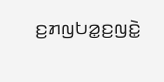ꤢ꤬ꤊꤜꤝꤤ꤭ꤢ꤬ꤜꤢꤧ꤭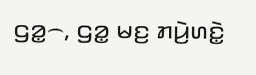ꤞꤤ꤭꤮, ꤞꤤ꤭ ꤗꤢ꤬ ꤊꤣꤧ꤬ꤛꤢꤧ꤭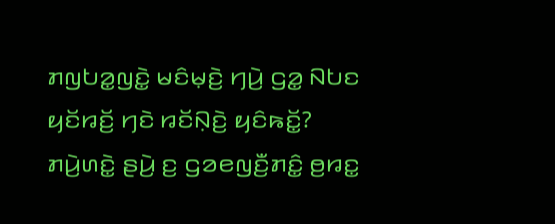ꤊꤜꤝꤤ꤭ꤜꤢꤧ꤭ ꤗꤢꤨꤗ꤫ꤢꤧ꤬ ꤚꤣꤧ꤬ ꤞꤤ꤭ ꤡꤝꤢ ꤟꤢꤩꤙꤢꤩ꤬ ꤚꤢꤧ ꤙꤢꤩꤡ꤫ꤢꤧ꤬ ꤟꤢꤨꤒꤢꤩ꤭? ꤊꤣꤧ꤬ꤛꤢꤧ꤭ ꤔꤣꤧ꤬ ꤢ꤬ ꤞꤤꤕꤜꤢꤪ꤬ꤊꤢꤨ꤭ ꤥ꤬ꤙꤢ꤭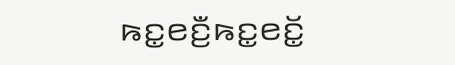ꤒꤢ꤭ꤕꤢꤪ꤬ꤒꤢ꤭ꤕꤢꤩ꤭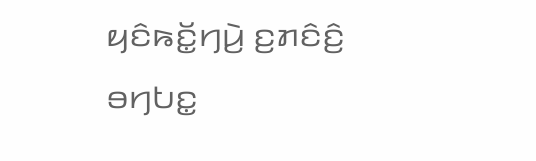ꤟꤢꤨꤒꤢꤩ꤭ꤚꤣꤧ꤬ ꤢ꤬ꤊꤢꤨꤢꤨ꤬ ꤋꤚꤝꤢ꤭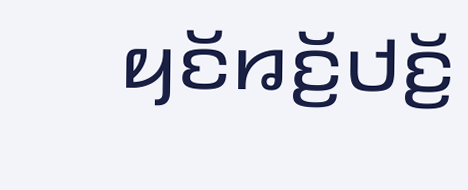ꤟꤢꤩꤙꤢꤩ꤬ꤓꤢꤩ꤬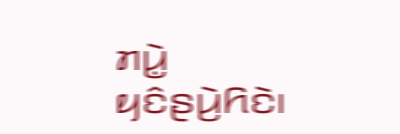ꤊꤣꤧ꤭ ꤟꤢꤨꤔꤣꤧ꤬ꤖꤢꤧ꤯